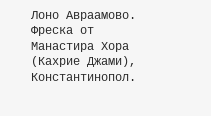Лоно Авраамово. Фреска от Манастира Хора (Кахрие Джами), Константинопол.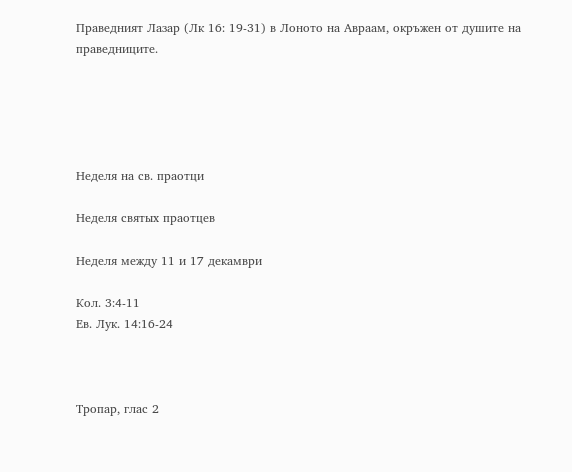Праведният Лазар (Лк 16: 19-31) в Лоното на Авраам, окръжен от душите на праведниците.





Неделя на св. праотци

Неделя святых праотцев

Неделя между 11 и 17 декамври

Кол. 3:4-11
Ев. Лук. 14:16-24



Тропар, глас 2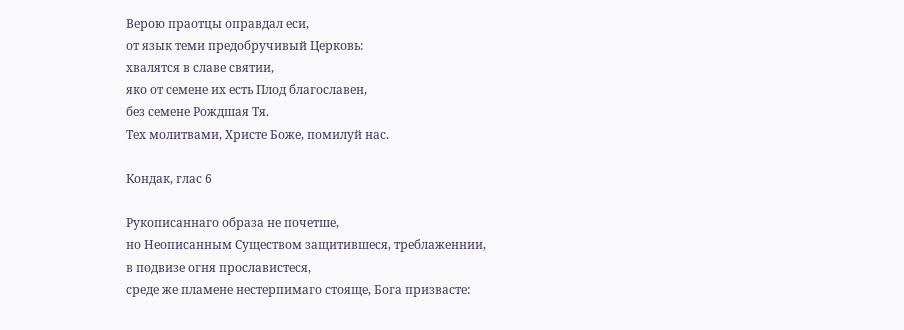Верою праотцы оправдал еси,
от язык теми предобручивый Церковь:
хвалятся в славе святии,
яко от семене их есть Плод благославен,
без семене Рождшая Тя.
Тех молитвами, Христе Боже, помилуй нас.

Кондак, глас 6

Рукописаннаго образа не почетше,
но Неописанным Существом защитившеся, треблаженнии,
в подвизе огня прославистеся,
среде же пламене нестерпимаго стояще, Бога призвасте: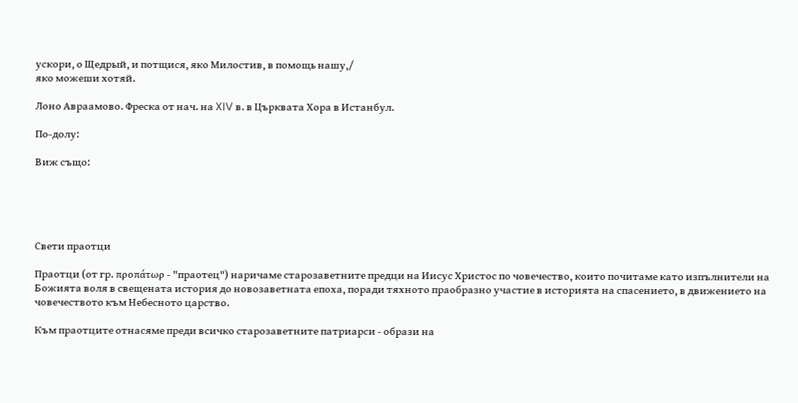ускори, о Щедрый, и потщися, яко Милостив, в помощь нашу,/
яко можеши хотяй.

Лоно Авраамово. Фреска от нач. на XIV в. в Църквата Хора в Истанбул.

По-долу:

Виж също:





Свети праотци

Праотци (от гр. προπάτωρ - "праотец") наричаме старозаветните предци на Иисус Христос по човечество, които почитаме като изпълнители на Божията воля в свещената история до новозаветната епоха, поради тяхното праобразно участие в историята на спасението, в движението на човечеството към Небесното царство.

Към праотците отнасяме преди всичко старозаветните патриарси - образи на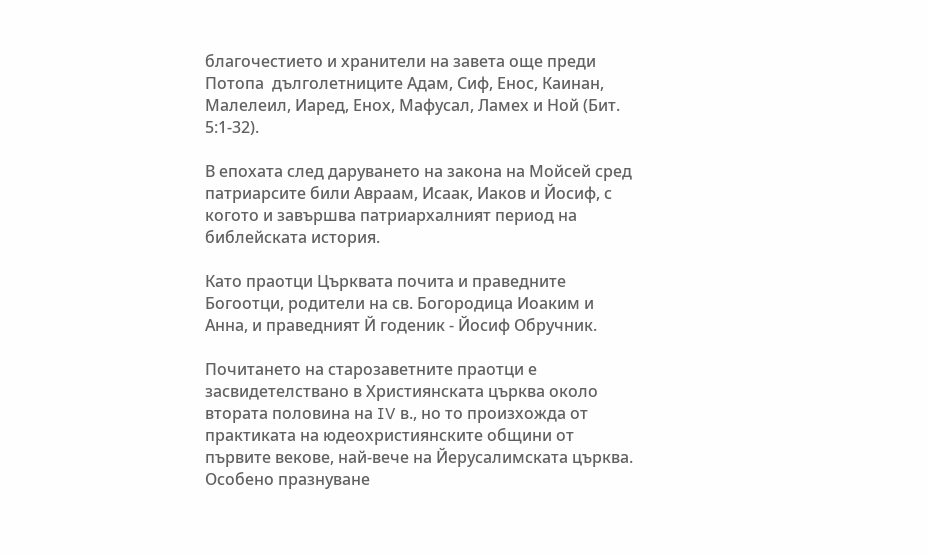благочестието и хранители на завета още преди Потопа  дълголетниците Адам, Сиф, Енос, Каинан, Малелеил, Иаред, Енох, Мафусал, Ламех и Ной (Бит. 5:1-32).

В епохата след даруването на закона на Мойсей сред патриарсите били Авраам, Исаак, Иаков и Йосиф, с когото и завършва патриархалният период на библейската история.

Като праотци Църквата почита и праведните Богоотци, родители на св. Богородица Иоаким и Анна, и праведният Й годеник - Йосиф Обручник.

Почитането на старозаветните праотци е засвидетелствано в Християнската църква около втората половина на IV в., но то произхожда от практиката на юдеохристиянските общини от първите векове, най-вече на Йерусалимската църква. Особено празнуване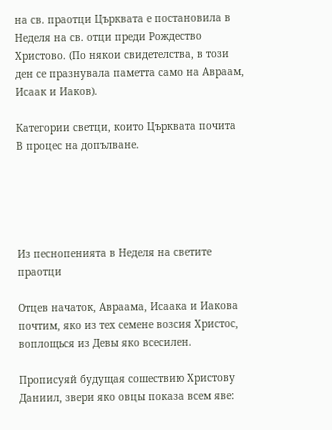на св. праотци Църквата е постановила в Неделя на св. отци преди Рождество Христово. (По някои свидетелства, в този ден се празнувала паметта само на Авраам, Исаак и Иаков).

Категории светци, които Църквата почита
В процес на допълване.





Из песнопенията в Неделя на светите праотци

Отцев начаток, Авраама, Исаака и Иакова почтим, яко из тех семене возсия Христос, воплощься из Девы яко всесилен.

Прописуяй будущая сошествию Христову Даниил, звери яко овцы показа всем яве: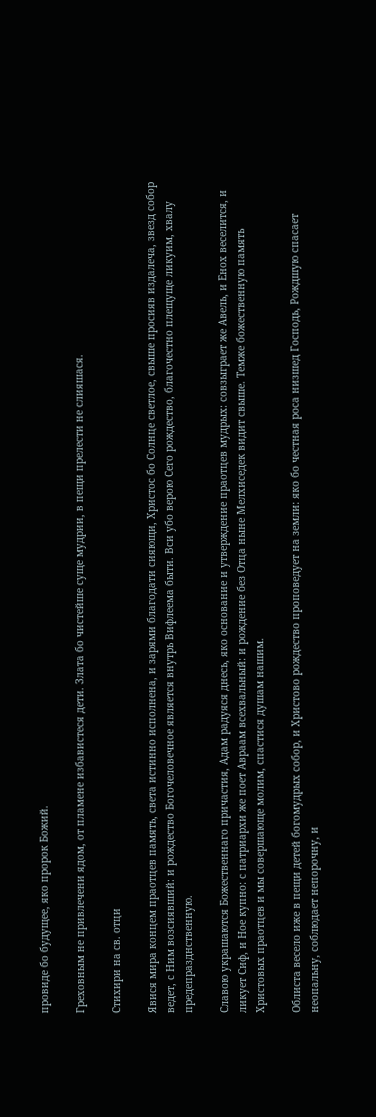провиде бо будущее, яко пророк Божий.

Греховным не привлечени ядом, от пламене избавистеся дети. Злата бо чистейше суще мудрии, в пещи прелести не слияшася.

Стихири на св. отци

Явися мира концем праотцев память, света истинно исполнена, и зарями благодати сияющи, Христос бо Солнце светлое, свыше просияв издалеча, звезд собор ведет, с Ним возсиявший: и рождество Богочеловечное является внутрь Вифлеема быти. Вси убо верою Сего рождество, благочестно плещуще ликуим, хвалу предепразднственную.

Славою украшаются Божественнаго причастия, Адам радуяся днесь, яко основание и утверждение праотцев мудрых: совзыграет же Авель, и Енох веселится, и ликует Сиф, и Ное купно: с патриархи же поет Авраам всехвальный: и рождение без Отца ныне Мелхиседек видит свыше. Темже божественную память Христовых праотцев и мы совершающе молим, спастися душам нашим.

Облиста весело иже в пещи детей богомудрых собор, и Христово рождество проповедует на земли: яко бо честная роса низшед Господь, Рождшую спасает неопальну, соблюдает непорочну, и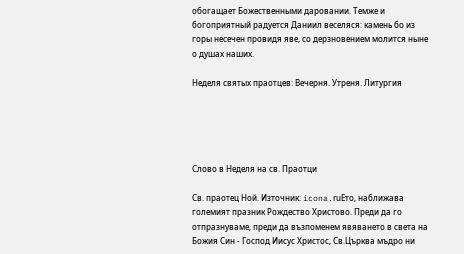обогащает Божественными даровании. Темже и богоприятный радуется Даниил веселяся: камень бо из горы несечен провидя яве, со дерзновением молится ныне о душах наших.

Неделя святых праотцев: Вечерня. Утреня. Литургия





Слово в Неделя на св. Праотци

Св. праотец Ной. Източник: icona.ruЕто, наближава големият празник Рождество Христово. Преди да го отпразнуваме, преди да възпоменем явяването в света на Божия Син - Господ Иисус Христос, Св.Църква мъдро ни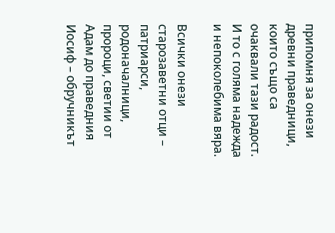припомня за онези древни праведници, които също са очаквали тази радост. И то с голяма надежда и непоколебима вяра.

Всички онези старозаветни отци – патриарси, родоначалници, пророци, светии от Адам до праведния Иосиф – обручникът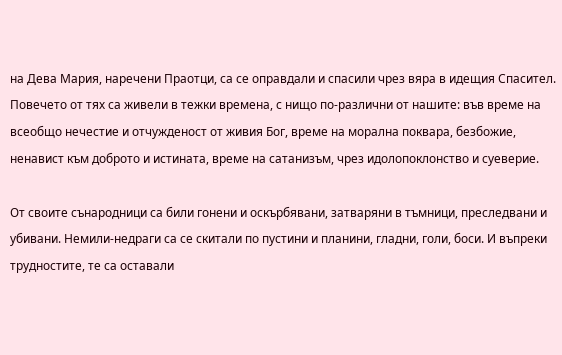на Дева Мария, наречени Праотци, са се оправдали и спасили чрез вяра в идещия Спасител. Повечето от тях са живели в тежки времена, с нищо по-различни от нашите: във време на всеобщо нечестие и отчужденост от живия Бог, време на морална поквара, безбожие, ненавист към доброто и истината, време на сатанизъм, чрез идолопоклонство и суеверие.

От своите сънародници са били гонени и оскърбявани, затваряни в тъмници, преследвани и убивани. Немили-недраги са се скитали по пустини и планини, гладни, голи, боси. И въпреки трудностите, те са оставали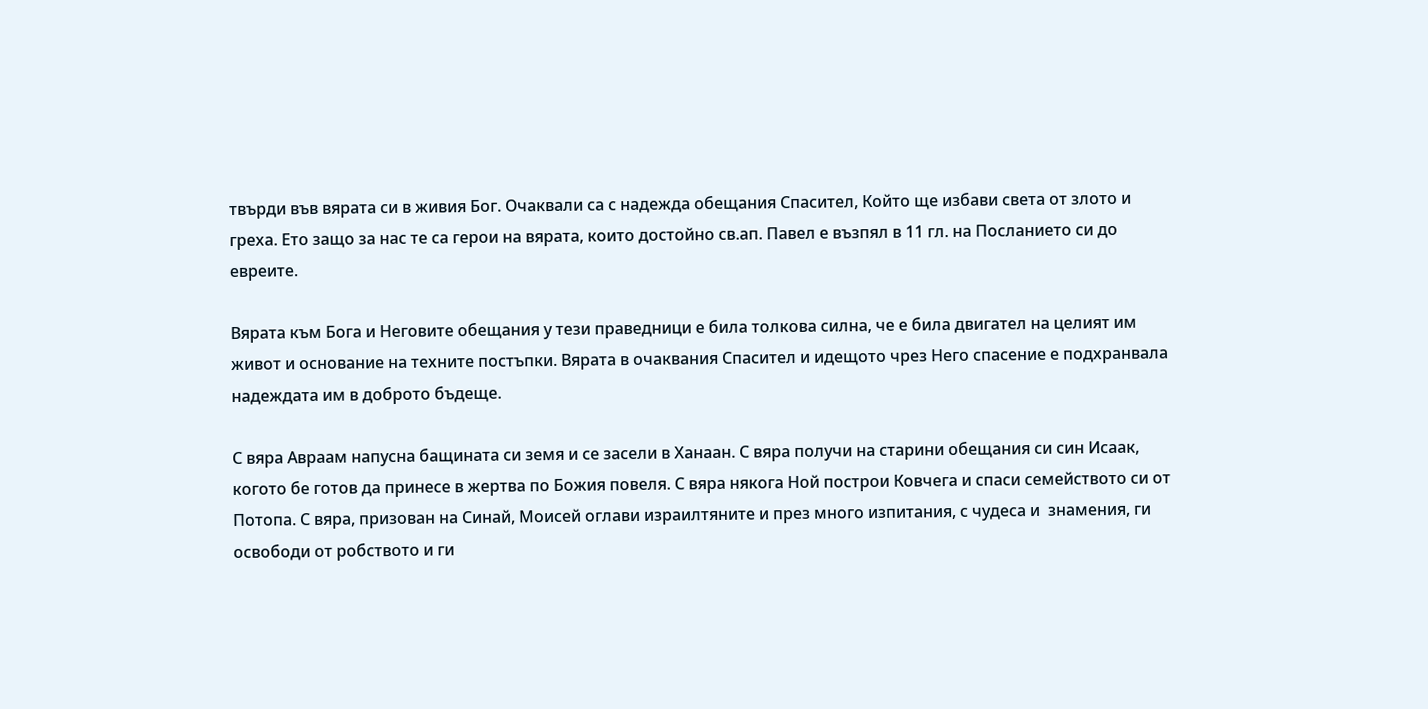твърди във вярата си в живия Бог. Очаквали са с надежда обещания Спасител, Който ще избави света от злото и греха. Ето защо за нас те са герои на вярата, които достойно св.ап. Павел е възпял в 11 гл. на Посланието си до евреите.

Вярата към Бога и Неговите обещания у тези праведници е била толкова силна, че е била двигател на целият им живот и основание на техните постъпки. Вярата в очаквания Спасител и идещото чрез Него спасение е подхранвала надеждата им в доброто бъдеще.

С вяра Авраам напусна бащината си земя и се засели в Ханаан. С вяра получи на старини обещания си син Исаак, когото бе готов да принесе в жертва по Божия повеля. С вяра някога Ной построи Ковчега и спаси семейството си от Потопа. С вяра, призован на Синай, Моисей оглави израилтяните и през много изпитания, с чудеса и  знамения, ги освободи от робството и ги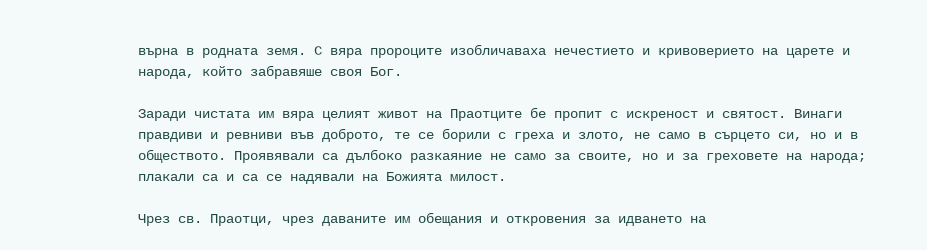върна в родната земя. С вяра пророците изобличаваха нечестието и кривоверието на царете и народа, който забравяше своя Бог.

Заради чистата им вяра целият живот на Праотците бе пропит с искреност и святост. Винаги правдиви и ревниви във доброто, те се борили с греха и злото, не само в сърцето си, но и в обществото. Проявявали са дълбоко разкаяние не само за своите, но и за греховете на народа; плакали са и са се надявали на Божията милост.

Чрез св. Праотци, чрез даваните им обещания и откровения за идването на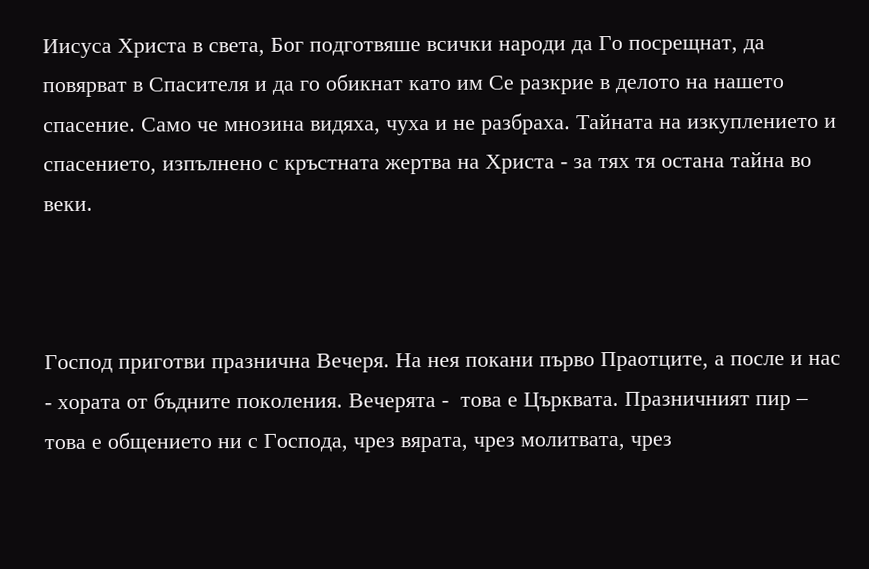Иисуса Христа в света, Бог подготвяше всички народи да Го посрещнат, да повярват в Спасителя и да го обикнат като им Се разкрие в делото на нашето спасение. Само че мнозина видяха, чуха и не разбраха. Тайната на изкуплението и спасението, изпълнено с кръстната жертва на Христа - за тях тя остана тайна во веки.



Господ приготви празнична Вечеря. На нея покани първо Праотците, а после и нас - хората от бъдните поколения. Вечерята -  това е Църквата. Празничният пир – това е общението ни с Господа, чрез вярата, чрез молитвата, чрез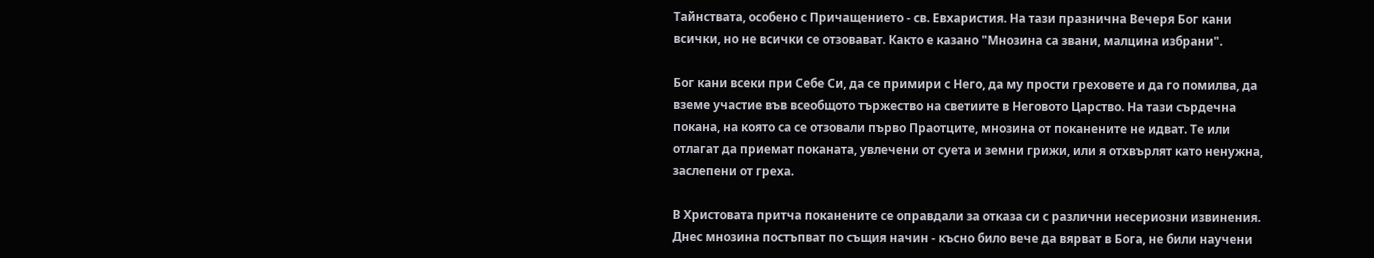Тайнствата, особено с Причащението - св. Евхаристия. На тази празнична Вечеря Бог кани всички, но не всички се отзовават. Както е казано "Мнозина са звани, малцина избрани".

Бог кани всеки при Себе Си, да се примири с Него, да му прости греховете и да го помилва, да вземе участие във всеобщото тържество на светиите в Неговото Царство. На тази сърдечна покана, на която са се отзовали първо Праотците, мнозина от поканените не идват. Те или отлагат да приемат поканата, увлечени от суета и земни грижи, или я отхвърлят като ненужна, заслепени от греха.

В Христовата притча поканените се оправдали за отказа си с различни несериозни извинения. Днес мнозина постъпват по същия начин - късно било вече да вярват в Бога, не били научени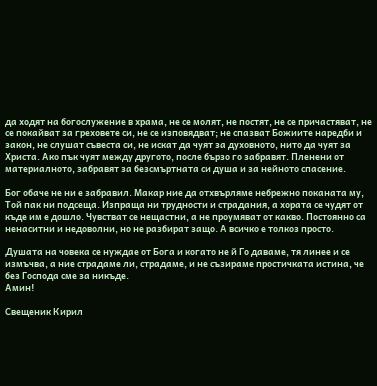да ходят на богослужение в храма, не се молят, не постят, не се причастяват, не се покайват за греховете си, не се изповядват; не спазват Божиите наредби и закон, не слушат съвеста си, не искат да чуят за духовното, нито да чуят за Христа. Ако пък чуят между другото, после бързо го забравят. Пленени от материалното, забравят за безсмъртната си душа и за нейното спасение.

Бог обаче не ни е забравил. Макар ние да отхвърляме небрежно поканата му, Той пак ни подсеща. Изпраща ни трудности и страдания, а хората се чудят от къде им е дошло. Чувстват се нещастни, а не проумяват от какво. Постоянно са ненаситни и недоволни, но не разбират защо. А всичко е толкоз просто.

Душата на човека се нуждае от Бога и когато не й Го даваме, тя линее и се измъчва, а ние страдаме ли, страдаме, и не съзираме простичката истина, че без Господа сме за никъде.
Амин!

Свещеник Кирил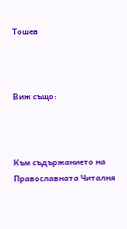Тошев



Виж също:



Към съдържанието на Православната Читалня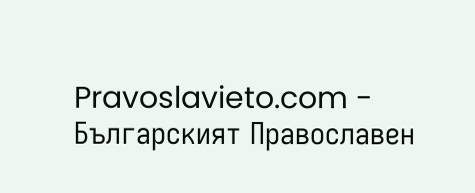Pravoslavieto.com - Българският Православен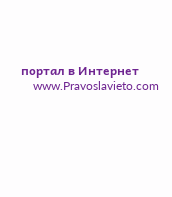портал в Интернет
    www.Pravoslavieto.com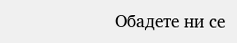Обадете ни се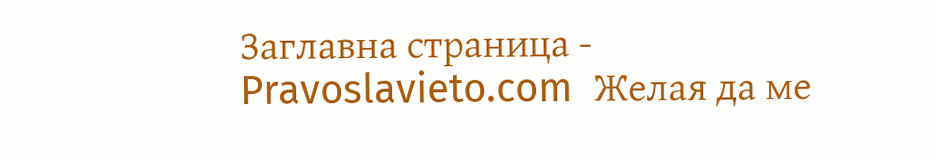Заглавна страница - Pravoslavieto.com  Желая да ме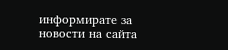информирате за новости на сайта